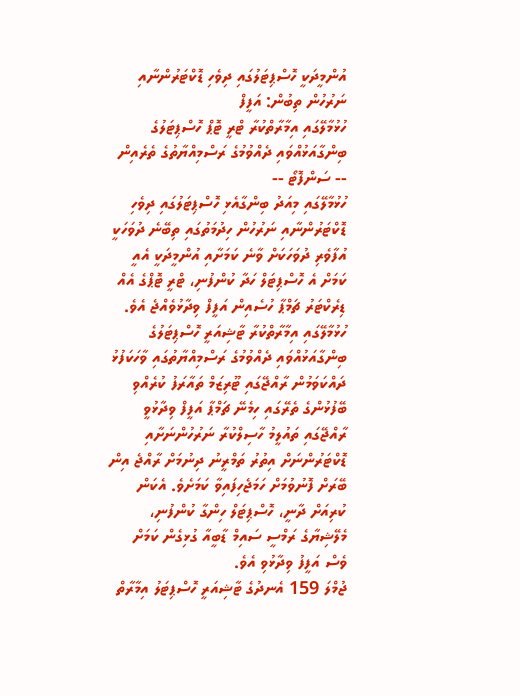އުންމީދަކީ ހޮސްޕިޓަލުގައި ދިވެހި ޑޮކްޓަރުންނާއި ނަރުހުން ތިބުން: އަފީފް
ހުޅުމާލޭގައި އިމާރާތްކުރާ ޓްރީ ޓޮޕް ހޮސްޕިޓަލުގެ ބިންގާއަޅުއްވައި ދެއްވުމުގެ ރަސްމިއްޔާތުގެ ތެރެއިން -- ސަންފޮޓޯ --
ހުޅުމާލޭގައި މިއަދު ބިންގާއެޅި ހޮސްޕިޓަލުގައި ދިވެހި ޑޮކްޓަރުންނާއި ނަރުހުން ހިދުމަތުގައި ތިބޭނެ ދުވަހަކީ އުފާވެރި ދުވަހަކަށް ވާނެ ކަމަށާއި އުންމީދަކީ އެއީ ކަމަށް އެ ހޮސްޕިޓަލް ހަދާ ކުންފުނި، ޓްރީ ޓޮޕްގެ އެއް ޑިރެކްޓަރު ޗަމްޕާ ހުސެއިން އަފީފް ވިދާޅުވެއްޖެ އެވެ.
ހުޅުމާލޭގައި އިމާރާތްކުރާ ޓާޝިއަރީ ހޮސްޕިޓަލުގެ ބިންގާއަޅުއްވައި ދެއްވުމުގެ ރަސްމިއްޔާތުގައި ވާހަކަފުޅު ދައްކަވަމުން ރާއްޖޭގައި ޓޫރިޒަމް ތައާރަފު ކުރެއްވި ބޭފުޅުންގެ ތެރޭގައި ހިމެނޭ ޗަމްޕާ އަފީފް ވިދާޅުވީ ރާއްޖޭގައި ތައުލީމު ހާސިލްކުރާ ނަރުހުންނަށާއި ޑޮކްޓަރުންނަށް އިތުރު ތަމްރީނު ދިނުމަށް ރާއްޖެ އިން ބޭރަށް ފޮނުވުމަށް ހަމަޖެހިފައިވާ ކަމަށެވެ. އެކަން ކުރިއަށް ދާނީ، ހޮސްޕިޓަލް ހިންގާ ކުންފުނި، މެލޭޝިޔާގެ ރަމްސީ ސައިމް ޑާބީއާ ގުޅިގެން ކަމަށް ވެސް އަފީފު ވިދާޅުވި އެވެ.
ޖުމްލަ 159 އެނދުގެ ޓާޝިއަރީ ހޮސްޕިޓަލު އިމާރާތް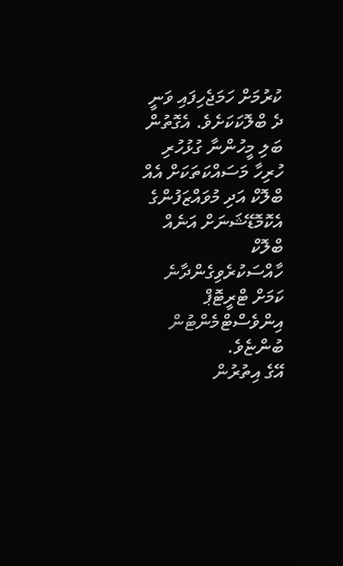ކުރުމަށް ހަމަޖެހިފައި ވަނީ ދެ ބްލޮކަކަށެވެ. އެގޮތުން ބަލި މީހުންނާ ގުޅުހުރި ހުރިހާ މަސައްކަތަކަށް އެއް ބްލޮކް އަދި މުވައްޒަފުންގެ އެކޮމޮޑޭޝަނަށް އަނެއް ބްލޮކް ހާއްސަކުރެވިގެންދާނެ ކަމަށް ޓްރީޓޮޕް އިންވެސްޓްމެންޓުން ބުންޏެވެ.
އޭގެ އިތުރުން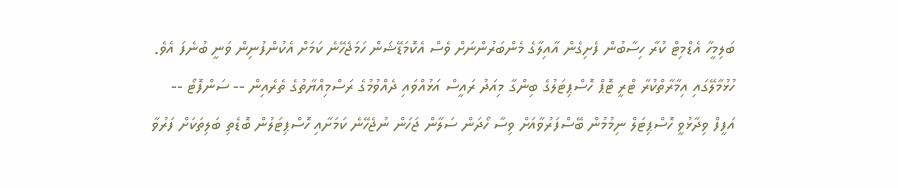ބަލިމީހާ އެޑްމިޓް ކުރާ ހިސާބުން ފެށިގެން އާއިލާގެ މެންބަރުންނަށް ވެސް އެކޮމަޑޭޝަން ހަމަޖެހޭނެ ކަމަށް އެކުންފުނިން ވަނީ ބުނެފަ އެވެ.
ހުޅުމާލޭގައި އިމާރާތްކުރާ ޓްރީ ޓޮޕް ހޮސްޕިޓަލުގެ ބިންގާ މިއަދު ރައީސް އަޅުއްވައި ދެއްވުމުގެ ރަސްމިއްޔާތުގެ ތެރެއިން -- ސަންފޮޓޯ --
އަފީފް ވިދާޅުވީ ހޮސްޕިޓަލް ނިމުމުން ބޭސްފަރުވާއަށް ވިސާ ހޯދަން ސަލާން ޖަހަން ނުޖެހޭނެ ކަމަށާއި ހޮސްޕިޓަލުން ބޮޑެތި ބަލިތަކަށް ފަރުވާ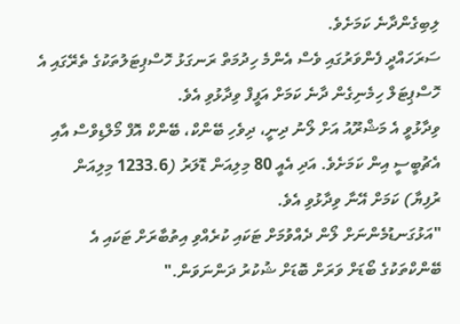ލިބިގެންދާނެ ކަމަށެވެ.
ސަރަހައްދީ ފެންވަރުގައި ވެސް އެންމެ ހިދުމަތް ރަނގަޅު ހޮސްޕިޓަލުތަކުގެ ތެރޭގައި އެ ހޮސްޕިޓަލް ހިމެނިގެން ދާނެ ކަމަށް އަފީފް ވިދާޅުވި އެވެ.
ވިދާޅުވީ އެ މަޝްރޫއު އަށް ލޯނު ދިނީ، ދިވެހި ބޭންކް، ބޭންކް އޮފް މޯލްޑިވްސް އާއި އެޗުބީސީ އިން ކަމަށެވެ. އަދި އެއީ 80 މިލިއަން ޑޮލަރު (1233.6 މިލިއަން ރުފިޔާ) ކަމަށް އޭނާ ވިދާޅުވި އެވެ.
"އަޅުގަނޑުމެންނަށް ލޯން ދެއްވުމަށް ޓަކައި ކުރެއްވި އިތުބާރަށް ޓަކައި އެ ބޭންކްތަކުގެ ބޯޑަށް ވަރަށް ބޮޑަށް ޝުކުރު ދަންނަވަން."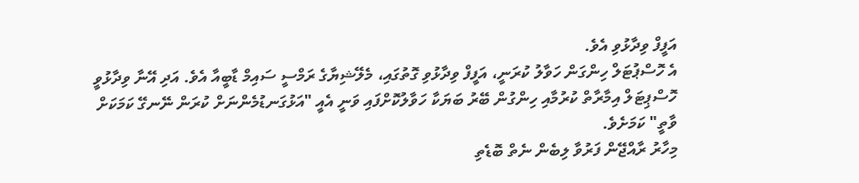އަފީފް ވިދާޅުވި އެވެ.
އެ ހޮސްޕުޓަލް ހިންގަން ހަވާލު ކުރަނީ، އަފީފް ވިދާޅުވި ގޮތުގައި، މެލޭޝިޔާގެ ރަމްސީ ސައިމް ޑާބީއާ އެވެ. އަދި އޭނާ ވިދާޅުވީ ހޮސްޕިޓަލް އިމާރާތް ކުރުމާއި ހިންގުން ބޭރު ބަޔަކާ ހަވާލުކޮށްފައި ވަނީ އެއީ "އަޅުގަނޑުމެންނަށް ކުރަން ނޭނގޭ ކަމަކަށް ވާތީ" ކަމަށެވެ.
މިހާރު ރާއްޖޭން ފަރުވާ ލިބެން ނެތް ބޮޑެތި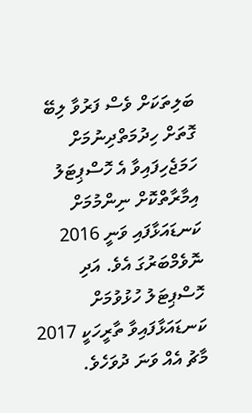ބަލިތަކަށް ވެސް ފަރުވާ ލިބޭ ގޮތަށް ހިދުމަތްދިނުމަށް ހަމަޖެހިފައިވާ އެ ހޮސްޕިޓަލު އިމާރާތްކޮށް ނިންމުމަށް ކަނޑައަޅާފައި ވަނީ 2016 ނޮވެމްބަރުގަ އެވެ. އަދި ހޮސްޕިޓަލު ހުޅުވުމަށް ކަނޑައަޅާފައިވާ ތާރީހަކީ 2017 މާޗު އެއް ވަނަ ދުވަހެވެ.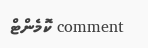comment ކޮމެންޓް